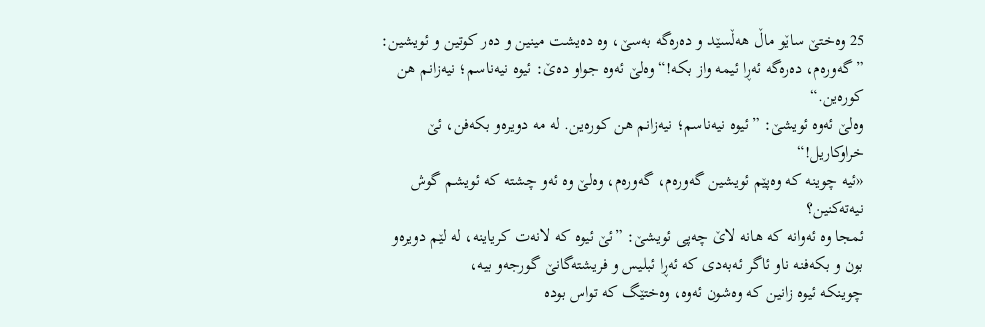25 وەختێ ساێو ماڵ هەڵسێد و دەرەگه بەسێ، وه دەیشت مینین و دەر کوتین و ئویشین: ”گەورەم، دەرەگه ئەڕا ئیمه واز بکه!“ وەلێ ئەوه جواو دەێ: ئیوه نیەناسم؛ نیەزانم هن کورەین.“
وەلێ ئەوه ئویشێ: ”ئیوه نیەناسم؛ نیەزانم هن کورەین. له مه دویرەو بکەفن، ئێ خراوکاریل!“
«ئیه چوینه که وەپێم ئویشین گەورەم، گەورەم، وەلێ وه ئەو چشته که ئویشم گوش نیەتەکنین؟
ئمجا وه ئەوانه که هانه لاێ چەپی ئویشێ: ”ئێ ئیوه که لانەت کریاینه، له لێم دویرەو بون و بکەفنه ناو ئاگر ئەبەدی که ئەڕا ئبلیس و فریشتەگانێ گورجەو بیه،
چوینکه ئیوه زانين که وەشون ئەوه، وەختێگ که تواس بوده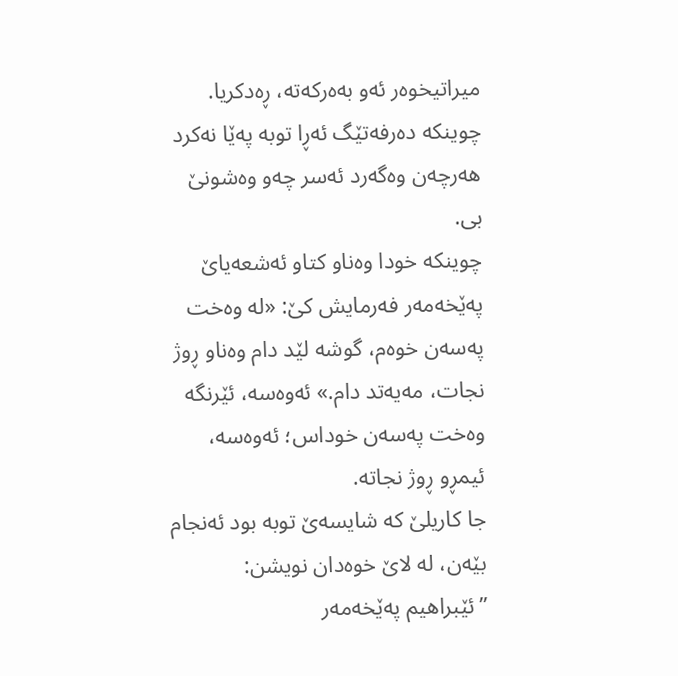میراتیخوەر ئەو بەەرکەته، ڕەدکریا. چوینکه دەرفەتێگ ئەڕا توبه پەێا نەکرد هەرچەن وەگەرد ئەسر چەو وەشونێ بی.
چوینکه خودا وەناو کتاو ئەشعەیاێ پەێخەمەر فەرمایش کێ: «له وەخت پەسەن خوەم، گوشە لێد دام وەناو ڕوژ نجات، مەیەتد دام.» ئەوەسه، ئێرنگه وەخت پەسەن خوداس؛ ئەوەسه، ئیمڕو ڕوژ نجاته.
جا کاریلێ که شایسەێ توبه بود ئەنجام بێەن، له لاێ خوەدان نویشن: ”ئێبراهیم پەێخەمەر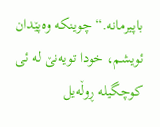باپیرمانه.“ چوینکه وەپێدان ئویشم، خودا تویەنێ له ئی کوچگیله ڕوڵەیل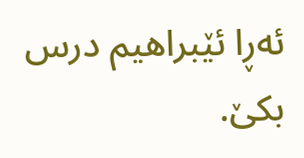ئەڕا ئێبراهیم درس بکێ.